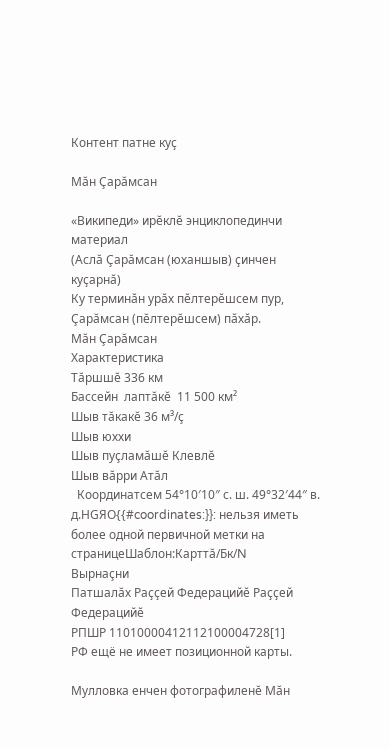Контент патне куҫ

Мăн Çарăмсан

«Википеди» ирĕклĕ энциклопединчи материал
(Аслă Çарăмсан (юханшыв) ҫинчен куҫарнӑ)
Ку терминӑн урӑх пӗлтерӗшсем пур, Çарăмсан (пĕлтерĕшсем) пӑхӑр.
Мăн Çарăмсан
Характеристика
Тăршшĕ 336 км
Бассейн  лаптăкĕ  11 500 км²
Шыв тăкакĕ 36 м³/ç
Шыв юххи
Шыв пуçламăшĕ Клевлĕ
Шыв вăрри Атăл
  Координатсем 54°10′10″ с. ш. 49°32′44″ в. д.HGЯO{{#coordinates:}}: нельзя иметь более одной первичной метки на страницеШаблон:Карттă/Бк/N
Вырнаçни
Патшалăх Раҫҫей Федерацийӗ Раҫҫей Федерацийӗ
РПШР 11010000412112100004728[1]
РФ ещё не имеет позиционной карты.

Мулловка енчен фотографиленĕ Мăн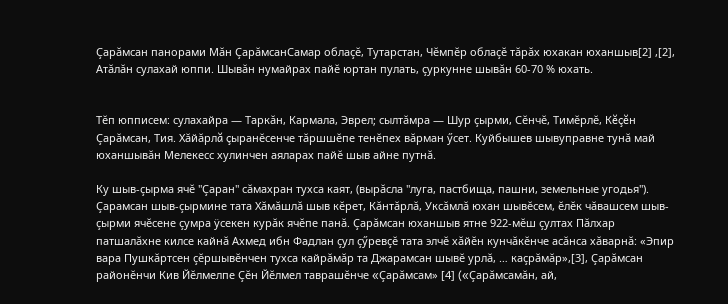Çарăмсан панорами Мăн ÇарăмсанСамар облаçĕ, Тутарстан, Чĕмпĕр облаçĕ тăрăх юхакан юханшыв[2] ,[2], Атăлăн сулахай юппи. Шывăн нумайрах пайĕ юртан пулать, çуркунне шывăн 60-70 % юхать.


Тĕп юпписем: сулахайра — Таркăн, Кармала, Эврел; сылтăмра — Шур çырми, Сĕнчĕ, Тимĕрлĕ, Кĕçĕн Çарăмсан, Тия. Хăйăрлă çыранĕсенче тăршшĕпе тенĕпех вăрман ӳсет. Куйбышев шывуправне тунă май юханшывăн Мелекесс хулинчен аяларах пайĕ шыв айне путнă.

Ку шыв-çырма ячĕ "Çаран" сăмахран тухса каят, (вырăсла "луга, пастбища, пашни, земельные угодья"). Çарамсан шыв-çырмине тата Хăмăшлă шыв кĕрет, Кăнтăрлă, Уксăмлă юхан шывĕсем, ĕлĕк чăвашсем шыв-çырми ячĕсене çумра ÿсекен курăк ячĕпе панă. Çарăмсан юханшыв ятне 922-мĕш çултах Пăлхар патшалăхне килсе кайнă Ахмед ибн Фадлан çул çӳревçĕ тата элчĕ хăйĕн кунчăкĕнче асăнса хăварнă: «Эпир вара Пушкăртсен çĕршывĕнчен тухса кайрăмăр та Джарамсан шывĕ урлă, … каçрăмăр»,[3], Çарăмсан районĕнчи Кив Йĕлмелпе Çĕн Йĕлмел таврашĕнче «Çарăмсам» [4] («Çарăмсамăн, ай,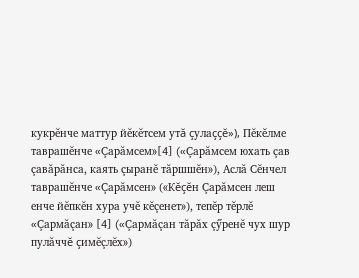кукрĕнче маттур йĕкĕтсем утă çулаççĕ»), Пĕкĕлме таврашĕнче «Çарăмсем»[4] («Çарăмсем юхать çав çавăрăнса, каять çыранĕ тăршшĕн»), Аслă Сĕнчел таврашĕнче «Çарăмсен» («Кĕçĕн Çарăмсен леш енче йĕпкĕн хура учĕ кĕçенет»), тепĕр тĕрлĕ «Çармăçан» [4] («Çармăçан тăрăх çӳренĕ чух шур пулăччĕ çимĕçлĕх»)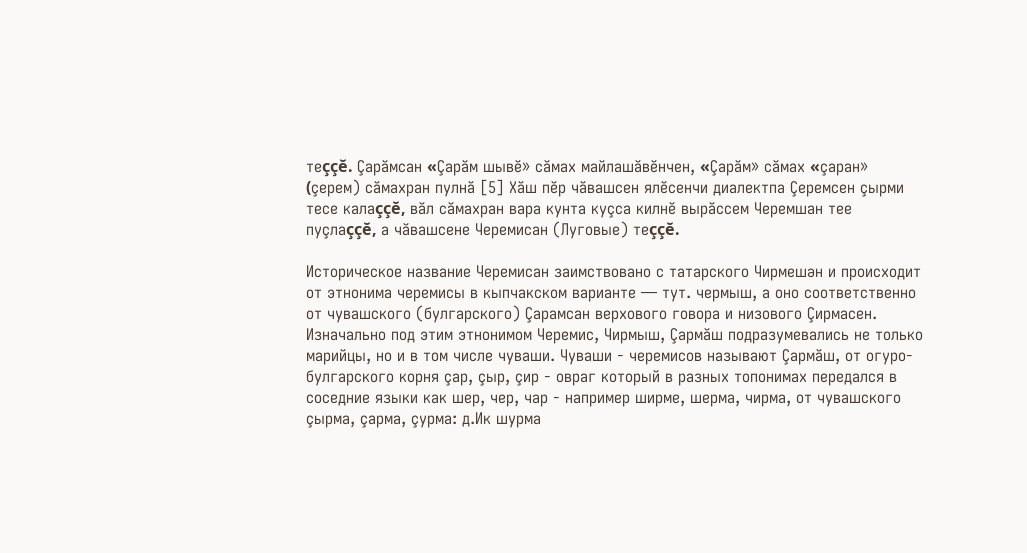теççĕ. Çарăмсан «Çарăм шывĕ» сăмах майлашăвĕнчен, «Çарăм» сăмах «çаран» (çерем) сăмахран пулнă [5] Хăш пĕр чăвашсен ялĕсенчи диалектпа Çеремсен çырми тесе калаççĕ, вăл сăмахран вара кунта куçса килнĕ вырăссем Черемшан тее пуçлаççĕ, а чăвашсене Черемисан (Луговые) теççĕ.

Историческое название Черемисан заимствовано с татарского Чирмешән и происходит от этнонима черемисы в кыпчакском варианте — тут. чермыш, а оно соответственно от чувашского (булгарского) Çарамсан верхового говора и низового Çирмасен. Изначально под этим этнонимом Черемис, Чирмыш, Çармăш подразумевались не только марийцы, но и в том числе чуваши. Чуваши - черемисов называют Çармăш, от огуро-булгарского корня çар, çыр, çир - овраг который в разных топонимах передался в соседние языки как шер, чер, чар - например ширме, шерма, чирма, от чувашского çырма, çарма, çурма: д.Ик шурма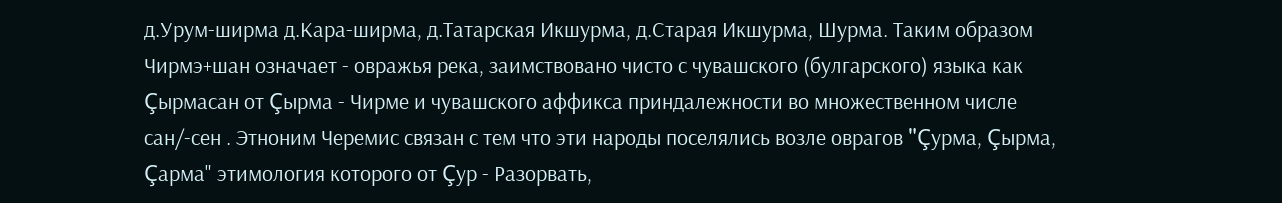д.Урум-ширма д.Кара-ширма, д.Татарская Икшурма, д.Старая Икшурма, Шурма. Таким образом Чирмэ+шан означает - овражья река, заимствовано чисто с чувашского (булгарского) языка как Çырмасан от Çырма - Чирме и чувашского аффикса приндалежности во множественном числе сан/-сен . Этноним Черемис связан с тем что эти народы поселялись возле оврагов "Çурма, Çырма, Çарма" этимология которого от Çур - Разорвать,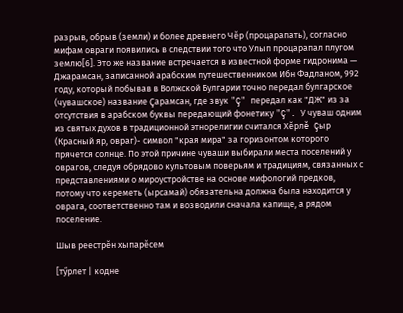разрыв, обрыв (земли) и более древнего Чĕр (процарапать), согласно мифам овраги появились в следствии того что Улып процарапал плугом землю[6]. Это же название встречается в известной форме гидронима — Джарамсан, записанной арабским путешественником Ибн Фадланом, 992 году, который побывав в Волжской Булгарии точно передал булгарское (чувашское) название Çарамсан, где звук "Ç" передал как "ДЖ" из за отсутствия в арабском буквы передающий фонетику "Ç". У чуваш одним из святых духов в традиционной этнорелигии считался Хĕрлĕ Çыр (Красный яр, овраг)- символ "края мира" за горизонтом которого прячется солнце. По этой причине чуваши выбирали места поселений у оврагов, следуя обрядово культовым поверьям и традициям, связанных с представлениями о мироустройстве на основе мифологий предков, потому что кереметь (ырсамай) обязательна должна была находится у оврага, соответственно там и возводили сначала капище, а рядом поселение.

Шыв реестрĕн хыпарĕсем

[тӳрлет | кодне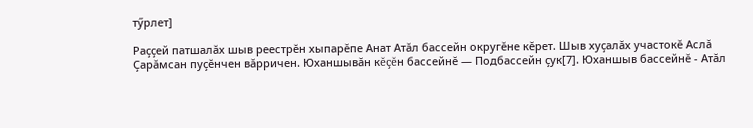тӳрлет]

Раççей патшалăх шыв реестрĕн хыпарĕпе Анат Атăл бассейн округĕне кĕрет. Шыв хуçалăх участокĕ Аслă Çарăмсан пуçĕнчен вăрричен. Юханшывăн кĕçĕн бассейнĕ — Подбассейн çук[7]. Юханшыв бассейнĕ - Атăл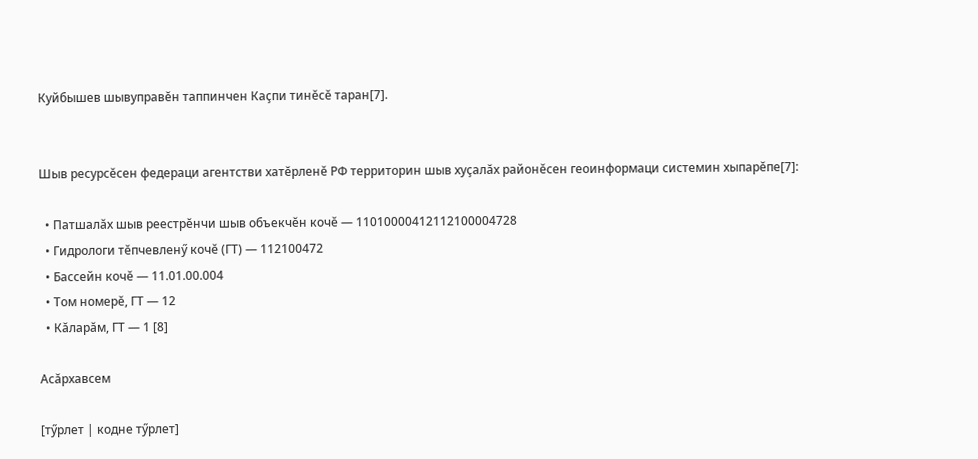Куйбышев шывуправĕн таппинчен Каçпи тинĕсĕ таран[7].


Шыв ресурсĕсен федераци агентстви хатĕрленĕ РФ территорин шыв хуçалăх районĕсен геоинформаци системин хыпарĕпе[7]:

  • Патшалăх шыв реестрĕнчи шыв объекчĕн кочĕ — 11010000412112100004728
  • Гидрологи тĕпчевленӳ кочĕ (ГТ) — 112100472
  • Бассейн кочĕ — 11.01.00.004
  • Том номерĕ, ГТ — 12
  • Кăларăм, ГТ — 1 [8]

Асăрхавсем

[тӳрлет | кодне тӳрлет]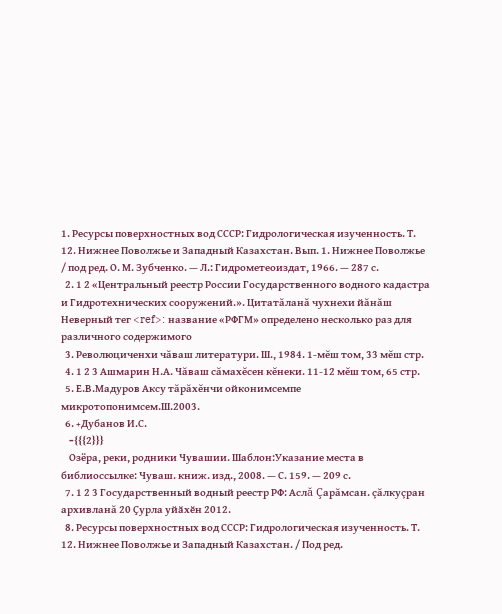1. Ресурсы поверхностных вод СССР: Гидрологическая изученность. Т. 12. Нижнее Поволжье и Западный Казахстан. Вып. 1. Нижнее Поволжье / под ред. О. М. Зубченко. — Л.: Гидрометеоиздат, 1966. — 287 с.
  2. 1 2 «Центральный реестр России Государственного водного кадастра и Гидротехнических сооружений.». Цитатăланă чухнехи йăнăш Неверный тег <ref>: название «РФГМ» определено несколько раз для различного содержимого
  3. Революциченхи чăваш литератури. Ш., 1984. 1-мĕш том, 33 мĕш стр.
  4. 1 2 3 Ашмарин Н.А. Чăваш сăмахĕсен кĕнеки. 11-12 мĕш том, 65 стр.
  5. Е.В.Мадуров Аксу тăрăхĕнчи ойконимсемпе микротопонимсем.Ш.2003.
  6. +Дубанов И.С.
    −{{{2}}}
    Озёра, реки, родники Чувашии. Шаблон:Указание места в библиоссылке: Чуваш. книж. изд., 2008. — С. 159. — 209 с.
  7. 1 2 3 Государственный водный реестр РФ: Аслă Çарăмсан. çăлкуçран архивланă 20 Ҫурла уйӑхӗн 2012.
  8. Ресурсы поверхностных вод СССР: Гидрологическая изученность. Т. 12. Нижнее Поволжье и Западный Казахстан. / Под ред.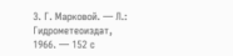З. Г. Марковой. — Л.: Гидрометеоиздат, 1966. — 152 с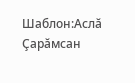Шаблон:Аслă Çарăмсан